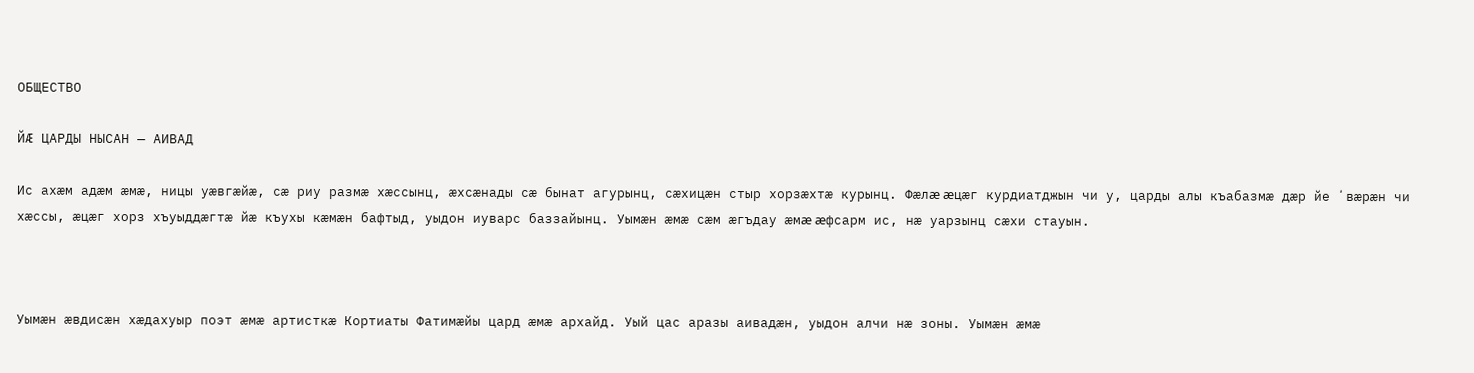ОБЩЕСТВО

ЙÆ ЦАРДЫ НЫСАН — АИВАД

Ис ахæм адæм æмæ, ницы уæвгæйæ, сæ риу размæ хæссынц, æхсæнады сæ бынат агурынц, сæхицæн стыр хорзæхтæ курынц. Фæлæ æцæг курдиатджын чи у, царды алы къабазмæ дæр йе ʼвæрæн чи хæссы, æцæг хорз хъуыддæгтæ йæ къухы кæмæн бафтыд, уыдон иуварс баззайынц. Уымæн æмæ сæм æгъдау æмæ æфсарм ис, нæ уарзынц сæхи стауын.



Уымæн æвдисæн хæдахуыр поэт æмæ артисткæ Кортиаты Фатимæйы цард æмæ архайд. Уый цас аразы аивадæн, уыдон алчи нæ зоны. Уымæн æмæ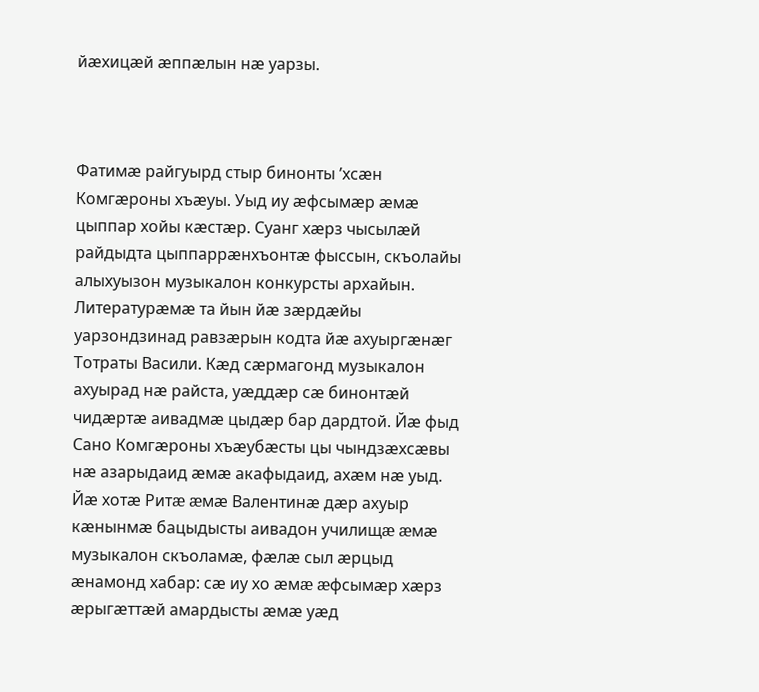йæхицæй æппæлын нæ уарзы.



Фатимæ райгуырд стыр бинонты ʼхсæн Комгæроны хъæуы. Уыд иу æфсымæр æмæ цыппар хойы кæстæр. Суанг хæрз чысылæй райдыдта цыппаррæнхъонтæ фыссын, скъолайы алыхуызон музыкалон конкурсты архайын. Литературæмæ та йын йæ зæрдæйы уарзондзинад равзæрын кодта йæ ахуыргæнæг Тотраты Васили. Кæд сæрмагонд музыкалон ахуырад нæ райста, уæддæр сæ бинонтæй чидæртæ аивадмæ цыдæр бар дардтой. Йæ фыд Сано Комгæроны хъæубæсты цы чындзæхсæвы нæ азарыдаид æмæ акафыдаид, ахæм нæ уыд. Йæ хотæ Ритæ æмæ Валентинæ дæр ахуыр кæнынмæ бацыдысты аивадон училищæ æмæ музыкалон скъоламæ, фæлæ сыл æрцыд æнамонд хабар: сæ иу хо æмæ æфсымæр хæрз æрыгæттæй амардысты æмæ уæд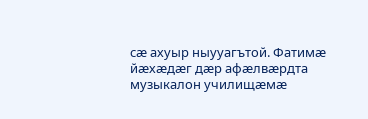сæ ахуыр ныууагътой. Фатимæ йæхæдæг дæр афæлвæрдта музыкалон училищæмæ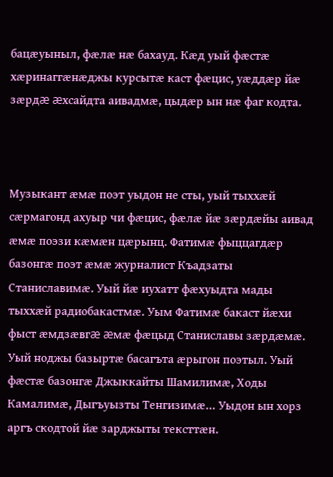бацæуыныл, фæлæ нæ бахауд. Кæд уый фæстæ хæринаггæнæджы курсытæ каст фæцис, уæддæр йæ зæрдæ æхсайдта аивадмæ, цыдæр ын нæ фаг кодта.



Музыкант æмæ поэт уыдон не сты, уый тыххæй сæрмагонд ахуыр чи фæцис, фæлæ йæ зæрдæйы аивад æмæ поэзи кæмæн цæрынц. Фатимæ фыццагдæр базонгæ поэт æмæ журналист Къадзаты Станиславимæ. Уый йæ иухатт фæхуыдта мады тыххæй радиобакастмæ. Уым Фатимæ бакаст йæхи фыст æмдзæвгæ æмæ фæцыд Станиславы зæрдæмæ. Уый ноджы базыртæ басагъта æрыгон поэтыл. Уый фæстæ базонгæ Джыккайты Шамилимæ, Ходы Камалимæ, Дыгъуызты Тенгизимæ… Уыдон ын хорз аргъ скодтой йæ зарджыты тексттæн.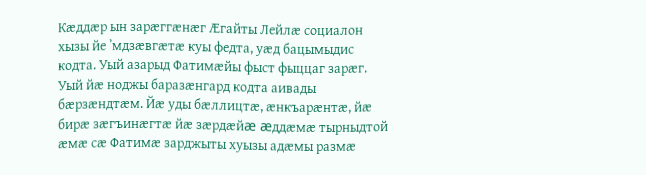Кæддæр ын зарæггæнæг Æгайты Лейлæ социалон хызы йе ʼмдзæвгæтæ куы федта, уæд бацымыдис кодта. Уый азарыд Фатимæйы фыст фыццаг зарæг. Уый йæ ноджы баразæнгард кодта аивады бæрзæндтæм. Йæ уды бæллицтæ, æнкъарæнтæ, йæ бирæ зæгъинæгтæ йæ зæрдæйæ æддæмæ тырныдтой æмæ сæ Фатимæ зарджыты хуызы адæмы размæ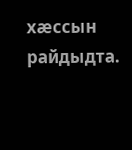хæссын райдыдта.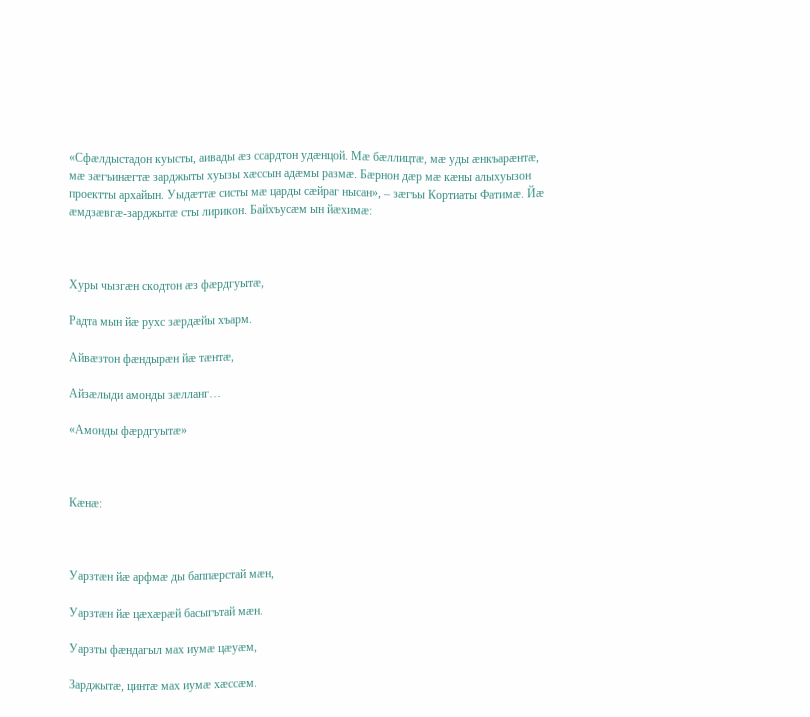«Сфæлдыстадон куысты, аивады æз ссардтон удæнцой. Мæ бæллицтæ, мæ уды æнкъарæнтæ, мæ зæгъинæгтæ зарджыты хуызы хæссын адæмы размæ. Бæрнон дæр мæ кæны алыхуызон проектты архайын. Уыдæттæ систы мæ царды сæйраг нысан», – зæгъы Кортиаты Фатимæ. Йæ æмдзæвгæ-зарджытæ сты лирикон. Байхъусæм ын йæхимæ:



Хуры чызгæн скодтон æз фæрдгуытæ,

Радта мын йæ рухс зæрдæйы хъарм.

Айвӕзтон фæндырæн йæ тæнтæ,

Айзæлыди амонды зæлланг…

«Амонды фæрдгуытæ»



Кæнæ:



Уарзтæн йæ арфмæ ды баппæрстай мæн,

Уарзтæн йæ цæхæрæй басыгътай мæн.

Уарзты фæндагыл мах иумæ цæуæм,

Зарджытæ, цинтæ мах иумæ хæссæм.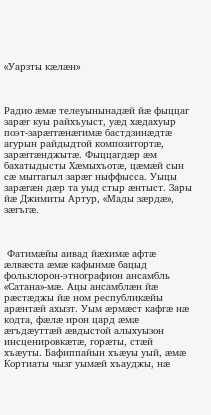«Уарзты кæлæн»



Радио æмæ телеуынынадæй йæ фыццаг зарæг куы райхъуыст, уæд хæдахуыр поэт-зарæггæнæгимæ бастдзинæдтæ агурын райдыдтой композитортæ, зарæггæнджытæ. Фыццагдæр æм бахатыдысты Хæмыхъотæ, цæмæй сын сæ мыггагыл зарæг ныффысса. Уыцы зарæгæн дæр та уыд стыр æнтыст. Зары йæ Джимиты Артур, «Мады зæрдæ», зæгъгæ.



 Фатимæйы аивад йæхимæ афтæ æлвæста æмæ кафынмæ бацыд фольклорон-этнографион ансамбль «Сатана»-мæ. Ацы ансамблæн йæ рæстæджы йæ ном республикæйы арæнтæй ахызт. Уым æрмæст кафгæ нæ кодта, фæлæ ирон цард æмæ æгъдæуттæй æвдыстой алыхуызон инсценировкæтæ, горæты, стæй хъæуты. Бафиппайын хъæуы уый, æмæ Кортиаты чызг уымæй хъауджы, нæ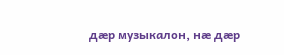дæр музыкалон, нæ дæр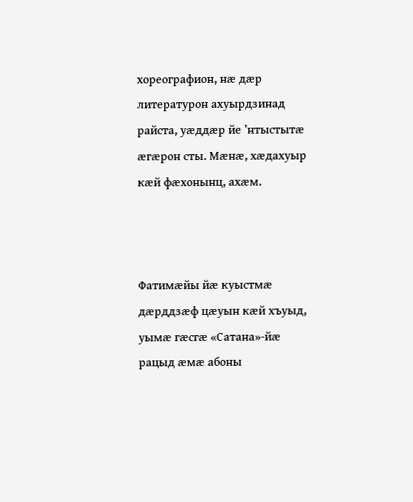хореографион, нæ дæр литературон ахуырдзинад райста, уæддæр йе ʼнтыстытæ æгæрон сты. Мæнæ, хæдахуыр кæй фæхонынц, ахæм.



Фатимæйы йæ куыстмæ дæрддзæф цæуын кæй хъуыд, уымæ гæсгæ «Сатана»-йæ рацыд æмæ абоны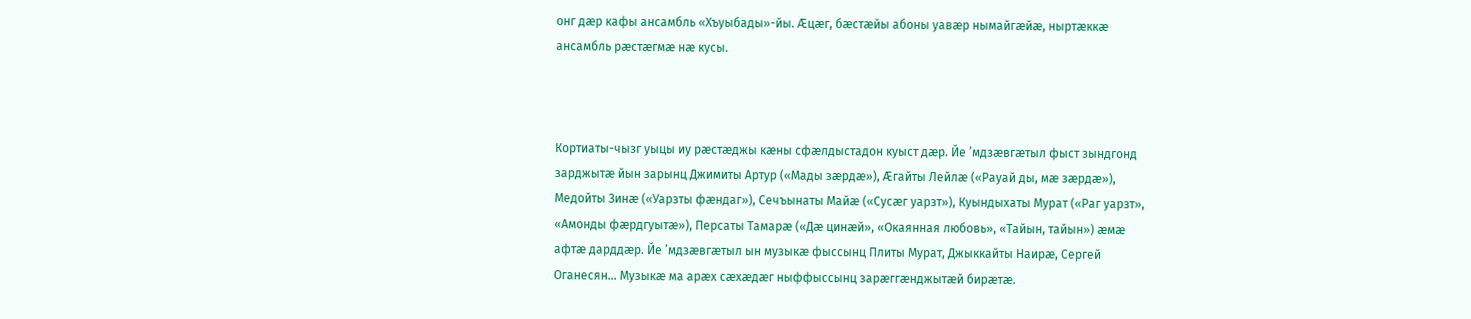онг дæр кафы ансамбль «Хъуыбады»-йы. Æцæг, бæстæйы абоны уавæр нымайгæйæ, ныртæккæ ансамбль рæстæгмæ нæ кусы.



Кортиаты-чызг уыцы иу рæстæджы кæны сфæлдыстадон куыст дæр. Йе ʼмдзæвгæтыл фыст зындгонд зарджытæ йын зарынц Джимиты Артур («Мады зæрдæ»), Æгайты Лейлæ («Рауай ды, мæ зæрдæ»), Медойты Зинæ («Уарзты фæндаг»), Сечъынаты Майæ («Сусæг уарзт»), Куындыхаты Мурат («Раг уарзт», «Амонды фæрдгуытæ»), Персаты Тамарæ («Дæ цинæй», «Окаянная любовь», «Тайын, тайын») æмæ афтæ дарддæр. Йе ʼмдзæвгæтыл ын музыкæ фыссынц Плиты Мурат, Джыккайты Наирæ, Сергей Оганесян… Музыкæ ма арæх сæхæдæг ныффыссынц зарæггæнджытæй бирæтæ.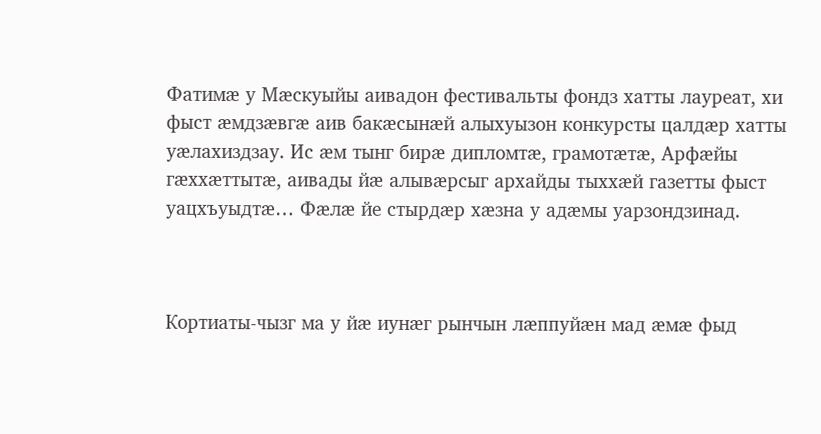Фатимæ у Мæскуыйы аивадон фестивальты фондз хатты лауреат, хи фыст æмдзæвгæ аив бакæсынæй алыхуызон конкурсты цалдæр хатты уæлахиздзау. Ис æм тынг бирæ дипломтæ, грамотæтæ, Арфæйы гæххæттытæ, аивады йæ алывæрсыг архайды тыххæй газетты фыст уацхъуыдтæ… Фæлæ йе стырдæр хæзна у адæмы уарзондзинад.



Кортиаты-чызг ма у йæ иунæг рынчын лæппуйæн мад æмæ фыд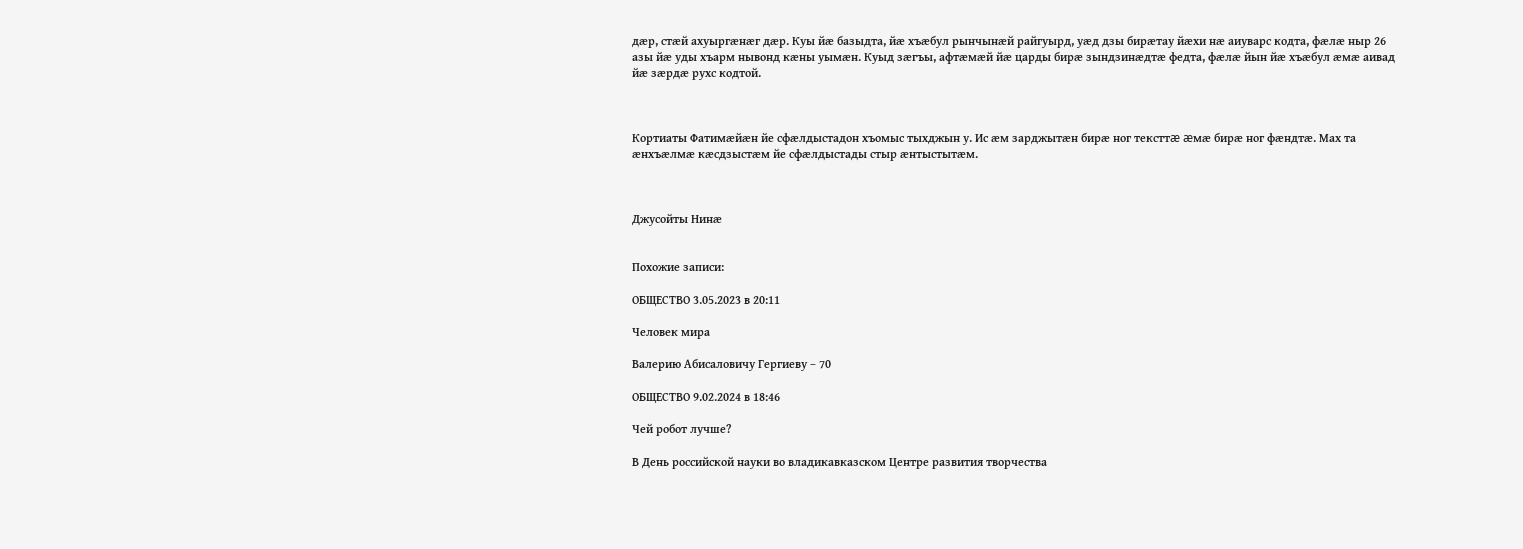дæр, стæй ахуыргæнæг дæр. Куы йæ базыдта, йæ хъæбул рынчынæй райгуырд, уæд дзы бирæтау йæхи нæ аиуварс кодта, фæлæ ныр 26 азы йæ уды хъарм нывонд кæны уымæн. Куыд зæгъы, афтæмæй йæ царды бирæ зындзинæдтæ федта, фæлæ йын йæ хъæбул æмæ аивад йæ зæрдæ рухс кодтой.



Кортиаты Фатимæйæн йе сфæлдыстадон хъомыс тыхджын у. Ис æм зарджытæн бирæ ног тексттæ æмæ бирæ ног фæндтæ. Мах та æнхъæлмæ кæсдзыстæм йе сфæлдыстады стыр æнтыстытæм.



Джусойты Нинæ


Похожие записи:

ОБЩЕСТВО 3.05.2023 в 20:11

Человек мира

Валерию Абисаловичу Гергиеву – 70

ОБЩЕСТВО 9.02.2024 в 18:46

Чей робот лучше?

В День российской науки во владикавказском Центре развития творчества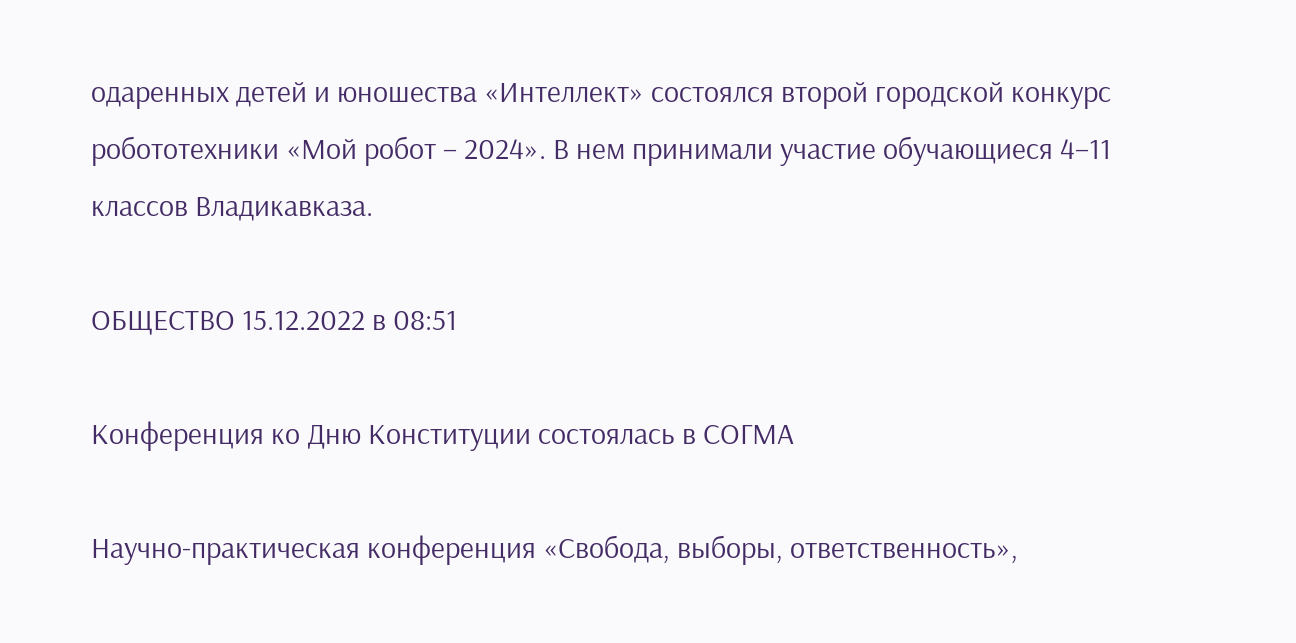одаренных детей и юношества «Интеллект» состоялся второй городской конкурс робототехники «Мой робот – 2024». В нем принимали участие обучающиеся 4–11 классов Владикавказа.

ОБЩЕСТВО 15.12.2022 в 08:51

Конференция ко Дню Конституции состоялась в СОГМА

Научно-практическая конференция «Свобода, выборы, ответственность»,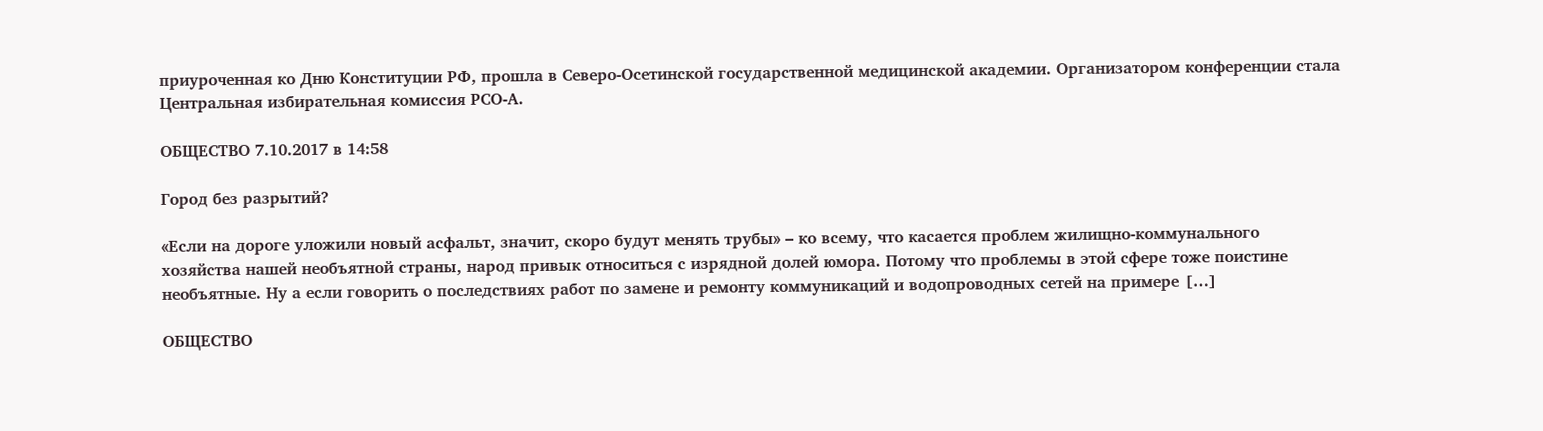приуроченная ко Дню Конституции РФ, прошла в Северо-Осетинской государственной медицинской академии. Организатором конференции стала Центральная избирательная комиссия РСО-А.

ОБЩЕСТВО 7.10.2017 в 14:58

Город без разрытий?

«Если на дороге уложили новый асфальт, значит, скоро будут менять трубы» – ко всему, что касается проблем жилищно-коммунального хозяйства нашей необъятной страны, народ привык относиться с изрядной долей юмора. Потому что проблемы в этой сфере тоже поистине необъятные. Ну а если говорить о последствиях работ по замене и ремонту коммуникаций и водопроводных сетей на примере […]

ОБЩЕСТВО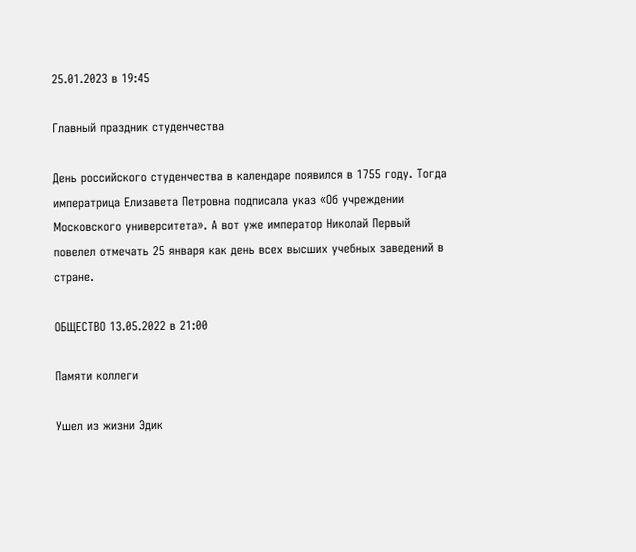25.01.2023 в 19:45

Главный праздник студенчества

День российского студенчества в календаре появился в 1755 году. Тогда императрица Елизавета Петровна подписала указ «Об учреждении Московского университета». А вот уже император Николай Первый повелел отмечать 25 января как день всех высших учебных заведений в стране.

ОБЩЕСТВО 13.05.2022 в 21:00

Памяти коллеги

Ушел из жизни Эдик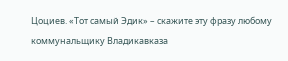Цоциев. «Тот самый Эдик» – скажите эту фразу любому коммунальщику Владикавказа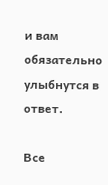и вам обязательно улыбнутся в ответ.

Все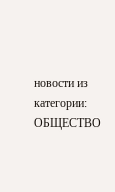новости из категории: ОБЩЕСТВО